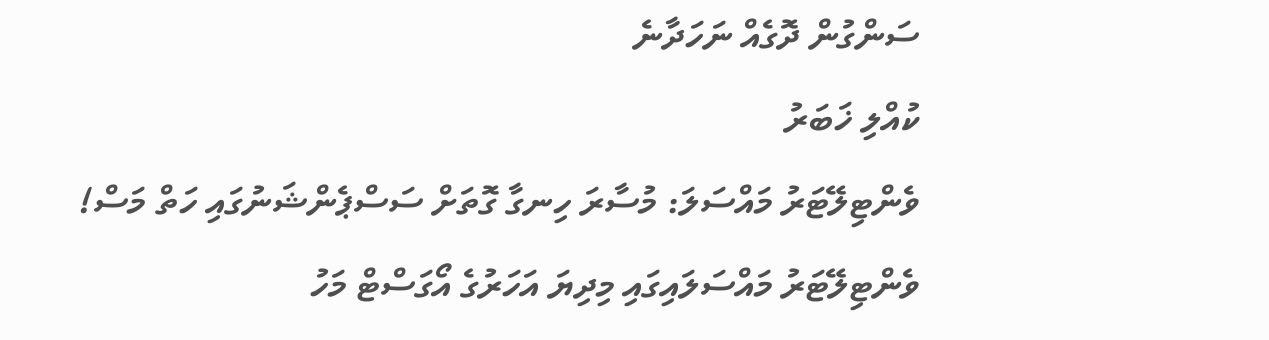ސަންގުން ދޮގެއް ނަހަދާނެ
ކުއްލި ޚަބަރު
ވެންޓިލޭޓަރު މައްސަލަ: މުސާރަ ހިނގާ ގޮތަށް ސަސްޕެންޝަނުގައި ހަތް މަސް!
ވެންޓިލޭޓަރު މައްސަލައިގައި މިދިޔަ އަހަރުގެ އޯގަސްޓް މަހު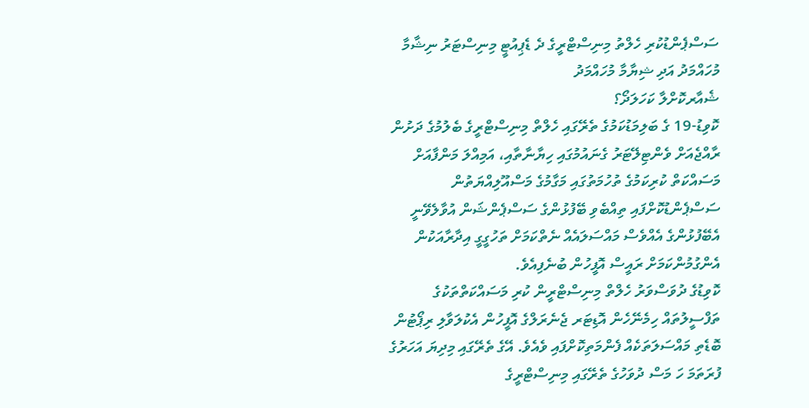ސަސްޕެންޑުކުރި ހެލްތު މިނިސްޓްރީގެ ދެ ޑެޕިއުޓީ މިނިސްޓަރު ނިޝާމާ މުހައްމަދު އަދި ޝިޔާމާ މުހައްމަދު
ޝެއާރކޮށްލާ ކަހަލަދޯ؟
ކޮވިޑު-19 ގެ ބަލިމަޑުކަމުގެ ތެރޭގައި ހެލްތް މިނިސްޓްރީގެ ބެލުމުގެ ދަށުން ރާއްޖެއަށް ވެންޓިލޭޓަރު ގެނައުމުގައި ހިޔާނާތާއި، އަމިއްލަ މަންފާއަށް މަސައްކަތް ކުރިކަމުގެ ތުހުމަތުގައި މަގާމުގެ މަސްއޫލިއްޔަތުން ސަސްޕެންޑުކޮށްފައި ތިއްބެވި ބޭފުޅުންގެ ސަސްޕެންޝަން އުވާލެވޭނީ އެބޭފުޅުންގެ އެއްވެސް މައްސަލައެއް ނެތްކަމަށް ތަހުގީގީ އިދާރާއަކުން އެންގުމުންކަމަށް ރައީސް އޮފީހުން ބުނެފިއެވެ.
ކޮވިޑުގެ ދުވަސްވަރު ހެލްތް މިނިސްޓްރީން ކުރި މަސައްކަތްތަކުގެ ތަފްސީލުތައް ހިމެނޭހެން އޮޑިޓަރ ޖެނެރަލްގެ އޮފީހުން އެކުލަވާލި ރިޕޯޓުން ބޮޑެތި މައްސަލަތަކެއް ފެންމަތިކޮށްފައި ވެއެވެ. އޭގެ ތެރޭގައި މިދިޔަ އަހަރުގެ ފުރަތަމަ ހަ މަސް ދުވަހުގެ ތެރޭގައި މިނިސްޓްރީގެ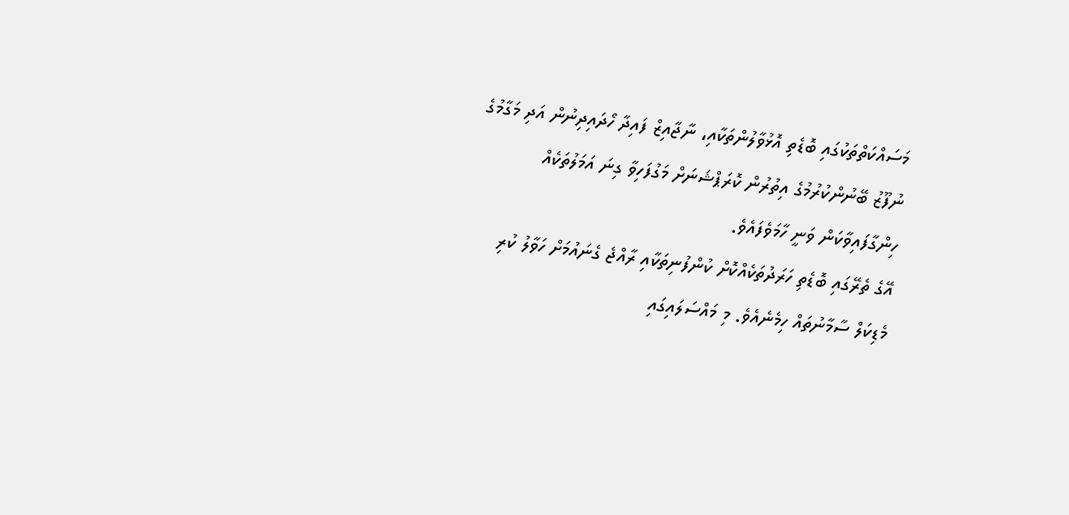މަސައްކަތްތަކުގައި ބޮޑެތި އޮޅުވާލުންތަކާއި، ނާޖާއިޒް ފައިދާ ހޯދައިދިނުން އަދި މަގާމުގެ ނުފޫޒު ބޭނުންކުރުމުގެ އިތުރުން ކޮރަޕްޝަނަށް މަގުފަހިވާ ގިނަ އަމަލުތަކެއް ހިންގާފައިވާކަން ވަނީ ހާމަވެފައެވެ.
އޭގެ ތެރޭގައި ބޮޑެތި ހަރަދުތަކެއްކޮށް ކުންފުނިތަކާއި ރާއްޖެ ގެނައުމަށް ހަވާލު ކުރި މެޑިކަލް ސާމާނުތައް ހިމެނެއެވެ. މި މައްސަލައިގައި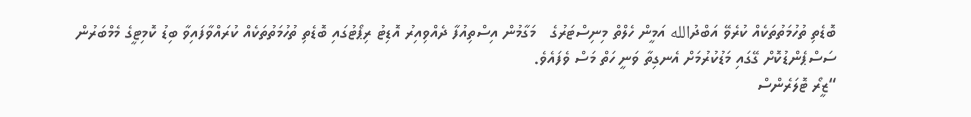ބޮޑެތި ތުހުމަތުތަކެއް ކުރެވޭ އަބްދުالله އަމީން ހެލްތް މިނިސްޓަރުގެ   މަގާމުން އިސްތިއުފާ ދެއްވިއިރު އޮޑިޓު ރިޕޯޓުގައި ބޮޑެތި ތުހުމަތުތަކެއް ކުރައްވާފައިވާ ބިޑު ކޮމިޓީގެ މެމްބަރުން ސަސްޕެންޑުކޮށް ގޭގައި މަޑުކުރުމަށް އެނގިތާ ވަނީ ހަތް މަސް ވެފައެވެ.
“ޒީރޯ ޓޮލަރެންސް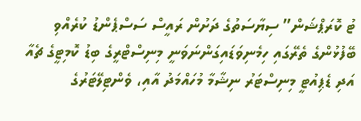ޓު ކޮރަޕްޝަން” ސިޔާސަތުގެ ދަށުން ރައީސް ސަސްޕެންޑު ކުރެއްވި ބޭފުޅުންގެ ތެރޭގައި ހިމެނިވަޑައިގަންނަވަނީ މިނިސްޓްރީގެ ބިޑު ކޮމިޓީގެ ޗެއާ އަދި ޑެޕިއުޓީ މިނިސްޓަރު ނިޝާމާ މުހައްމަދު އާއި، ވެންޓިލޭޓަރުގެ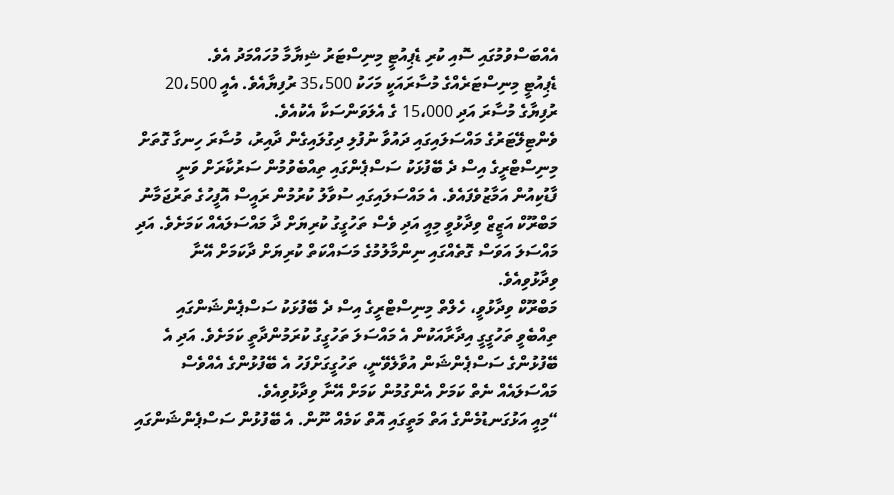އެއްބަސްވުމުގައި ސޮއި ކުރި ޑެޕިއުޓީ މިނިސްޓަރު ޝިޔާމާ މުހައްމަދު އެވެ.
ޑެޕިއުޓީ މިނިސްޓަރެއްގެ މުސާރައަކީ މަހަކު 35،500 ރުފިޔާއެވެ. އެއީ 20،500 ރުފިޔާގެ މުސާރަ އަދި 15،000 ގެ އެލަވަންސަކާ އެކުއެވެ.
ވެންޓިލޭޓަރުގެ މައްސަލައިގައި ދައުވާ ނުފުލި ދިގުލައިގެން ދާއިރު، މުސާރަ ހިނގާ ގޮތަށް މިނިސްޓްރީގެ އިސް ދެ ބޭފުޅަކު ސަސްޕެންގައި ތިއްބެވުމުން ސަރުކާރަށް ވަނީ ފާޑުކިއުން އަމާޒުވެފައެވެ. އެ މައްސަލައިގައި ސުވާލު ކުރުމުން ރައީސް އޮފީހުގެ ތަރުޖަމާނު މަބްރޫކް އަޒީޒް ވިދާޅުވީ މިއީ އަދި ވެސް ތަހުގީގު ކުރިޔަށް ދާ މައްސަލައެއް ކަމަށެވެ. އަދި މައްސަލަ އަވަސް ގޮތެއްގައި ނިންމާލުމުގެ މަސައްކަތް ކުރިޔަށް ދާކަމަށް އޭނާ ވިދާޅުވިއެވެ.
މަބްރޫކް ވިދާޅުވީ، ހެލްތް މިނިސްޓްރީގެ އިސް ދެ ބޭފުޅަކު ސަސްޕެންޝަންގައި ތިއްބެވީ ތަހުގީގީ އިދާރާއަކުން އެ މައްސަލަ ތަހުގީގު ކުރަމުންދާތީ ކަމަށެވެ. އަދި އެ ބޭފުޅުންގެ ސަސްޕެންޝަން އުވާލެވޭނީ، ތަހުގީގަށްފަހު އެ ބޭފުޅުންގެ އެއްވެސް މައްސަލައެއް ނެތް ކަމަށް އެންގުމުން ކަމަށް އޭނާ ވިދާޅުވިއެވެ.
“މިއީ އަޅުގަނޑުމެންގެ އަތް މަތީގައި އޮތް ކަމެއް ނޫން. އެ ބޭފުޅުން ސަސްޕެންޝަންގައި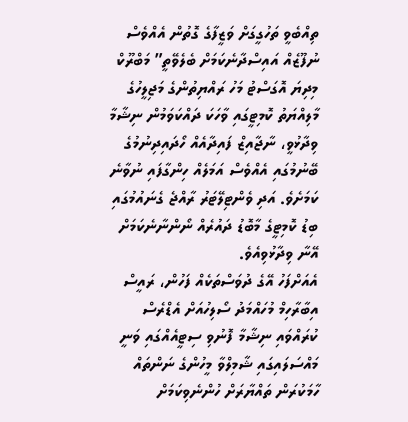ތިއްބެވީ ތަހުގީގަށް ވަޒީފާގެ ގޮތުން އެއްވެސް ނުފޫޒެއް އައިސްދާނެކަމަށް ބެލެވޭތީ” މަބްރޫކް
މިދިޔަ އޮގަސްޓު މަހު ރައްޔިތުންގެ މަޖިލީހުގެ މާލިއްޔަތު ކޮމިޓީގައި ވާހަކަ ދައްކަވަމުން ނިޝާމާ ވިދާޅުވީ، ނާޖާއިޒް ފައިދާއެއް ހޯދައިދިނުމުގެ ބޭނުމުގައި އެއްވެސް އަމަލެއް ހިންގާފައި ނުވާނެ ކަމަށެވެ. އަދި ވެންޓިލޭޓަރު ރާއްޖެ ގެނައުމުގައި ބިޑު ކޮމިޓީގެ މާބޮޑު ދައުރެއް ނޯންނާނެކަމަށް އޭނާ ވިދާޅުވިއެވެ.
އެއަށްފަހު އޭގެ ދުވަސްތަކެއް ފަހުން، ރައީސް އިބާރާހިމް މުހައްމަދު ސޯލިހުއަށް އެޑްރެސް ކުރައްވައި ނިޝާމާ ފޮނުވި ސިޓީއެއްގައި ވަނީ މައްސަލައިގައި ޝާމިލްވާ މީހުންގެ ނަންތައް ހާމަކުރަން ތައްޔާރަށް ހުންނެވިކަމަށް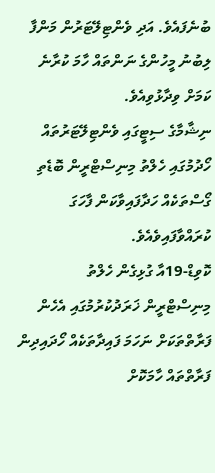ބުނެފައެވެ. އަދި ވެންޓިލޭޓަރުން މަންފާ ލިބުނު މީހުންގެ ނަންތައް ހާމަ ކުރާނެ ކަމަށް ވިދާޅުވިއެވެ.
ނިޝާމާގެ ސިޓީގައި ވެންޓިލޭޓަރުތައް ހޯދުމުގައި ހެލްތު މިނިސްޓްރީން ބޮޑެތި ގޯސްތަކެއް ހަދާފައިވާކަން ފާހަގަ ކުރައްވާފައިވެއެވެ.
ކޮވިޑް-19އާ ގުޅިގެން ހެލްތު މިނިސްޓްރީން ޚަރަދުކުރުމުގައި އެހެން ފަރާތްތަކަށް ނަހަމަ ފައިދާތަކެއް ހޯދައިދިން ފަރާތްތައް ހާމަކޮށް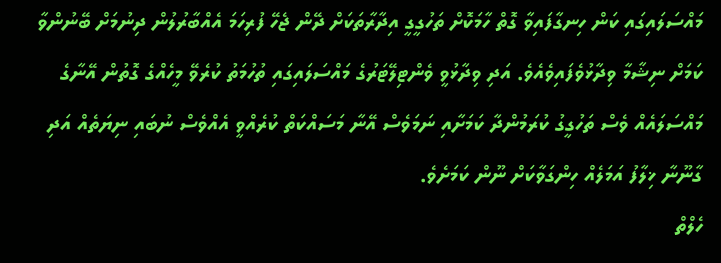މައްސަލައިގައި ކަން ހިނގާފައިވާ ގޮތް ހާމަކޮށް ތަހުގީގީ އިދާރާތަކަށް ދޭން ޖެހޭ ފުރިހަމަ އެއްބާރުލުން ދިނުމަށް ބޭނުންވާ ކަމަށް ނިޝާމާ ވިދާޅުވެފައިވެއެވެ. އަދި ވިދާޅުވީ ވެންޓިލޭޓަރުގެ މައްސަލައިގައި ތުހުމަތު ކުރެވޭ މީހެއްގެ ގޮތުން އޭނާގެ މައްސަލައެއް ވެސް ތަހުގީގު ކުރަމުންދާ ކަމަށާއި ނަމަވެސް އޭނާ މަސައްކަތް ކުރެއްވީ އެއްވެސް ނުބައި ނިޔަތެއް އަދި ގާނޫނާ ޚިލާފު އަމަލެއް ހިންގަވާކަށް ނޫން ކަމަށެވެ.
ހެލްތް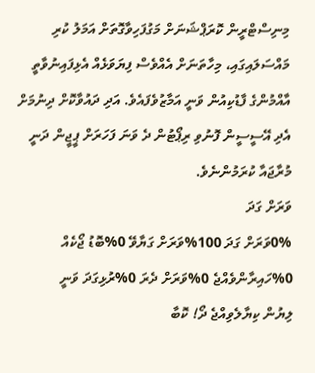މިނިސްޓްރީން ކޮރަޕްޝަނަށް މަގުފަހިވާގޮތަށް އަމަލު ކުރި މައްސަލައިގައި، މިހާތަނަށް އެއްވެސް ފިޔަވަޅެއް އެޅިފައިނުވާތީ އާއްމުންގެ ފާޑުކިއުން ވަނީ އަމާޒުވެފައެވެ. އަދި ދައުވާކޮށް ދިނުމަށް އެދި އޭސީސީން ފޮނުވި ރިޕޯޓުން ދެ ވަނަ ފަހަރަށް ޕީޖީން ދަނީ މުރާޖައާ ކުރަމުންނެވެ.
ވަރަށް ގަދަ
0%ވަރަށް ގަދަ 100%ވަރަށް ގަޔާވޭ 0%ބޮޑު ޖޯކެއް 0%ހައިރާންވެއްޖެ 0%ވަރަށް ދެރަ 0%ރުޅިގަދަ ވަނީ
ލިޔުން ކިޔާލެވިއްޖެ ދޯ! ކޮބާ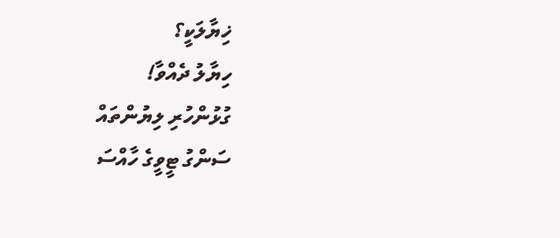ޚިޔާލަކީ؟
ހިޔާލު ދެއްވާ!
ގުޅުންހުރި ލިޔުންތައް
ސަންގު ޓީވީގެ ހާއްސަ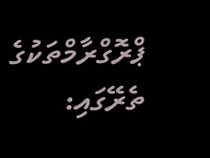ޕްރޮގްރާމްތަކުގެ ތެރޭގައި: